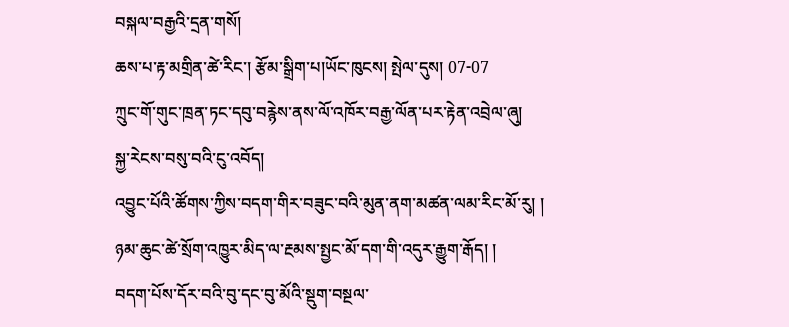བསྐལ་བརྒྱའི་དྲན་གསོ།
ཆས་པ་རྟ་མགྲིན་ཚེ་རིང་། རྩོམ་སྒྲིག་པ།ཡོང་ཁུངས། སྤེལ་དུས། 07-07
ཀྲུང་གོ་གུང་ཁྲན་ཏང་དབུ་བརྙེས་ནས་ལོ་འཁོར་བརྒྱ་ལོན་པར་རྟེན་འབྲེལ་ཞུ།
སྐྱ་རེངས་བསུ་བའི་ངུ་འབོད།
འབྱུང་པོའི་ཚོགས་ཀྱིས་བདག་གིར་བཟུང་བའི་མུན་ནག་མཚན་ལམ་རིང་མོ་རུ། །
ཉམ་ཆུང་ཚེ་སྲོག་འཁྱུར་མིད་ལ་རྔམས་སྤྱང་མོ་དག་གི་འདུར་རྒྱུག་རྒོད། །
བདག་པོས་དོར་བའི་བུ་དང་བུ་མོའི་སྡུག་བསྔལ་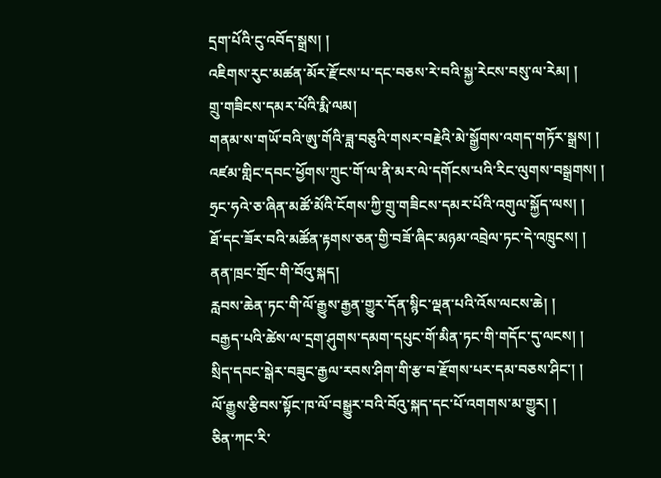དྲག་པོའི་ངུ་འབོད་སྒྲས། །
འཇིགས་རུང་མཚན་མོར་རྫོངས་པ་དང་བཅས་རེ་བའི་སྐྱ་རེངས་བསུ་ལ་རེམ། །
གྲུ་གཟིངས་དམར་པོའི་རྨི་ལམ།
གནམ་ས་གཡོ་བའི་ཨུ་གོའི་ཟླ་བཅུའི་གསར་བརྗེའི་མེ་སྒྱོགས་འགད་གཏོར་སྒྲས། །
འཛམ་གླིང་དབང་ཕྱོགས་ཀྲུང་གོ་ལ་ནི་མར་ལེ་དགོངས་པའི་རིང་ལུགས་བསྒྲགས། །
ཧྲང་ཧའེ་ཅ་ཞིན་མཚོ་མོའི་ངོགས་ཀྱི་གྲུ་གཟིངས་དམར་པོའི་འགུལ་སྐྱོད་ལས། །
ཐོ་དང་ཟོར་བའི་མཚོན་རྟགས་ཅན་གྱི་བཟོ་ཞིང་མཉམ་འབྲེལ་ཏང་དེ་འཁྲུངས། །
ནན་ཁྲང་གྲོང་གི་བོའུ་སྐད།
རླབས་ཆེན་ཏང་གི་ལོ་རྒྱུས་རྒྱན་གྱུར་དོན་སྙིང་ལྡན་པའི་འོས་ལངས་ཆེ། །
བརྒྱད་པའི་ཚེས་ལ་དྲག་ཤུགས་དམག་དཔུང་གོ་མིན་ཏང་གི་གདོང་དུ་ལངས། །
སྲིད་དབང་སྒེར་བཟུང་རྒྱལ་རབས་ཤིག་གི་རྩ་བ་རྫོགས་པར་དམ་བཅས་ཤིང་། །
ལོ་རྒྱུས་རྩིབས་སྟོང་ཁ་ལོ་བསྒྱུར་བའི་བོའུ་སྐད་དང་པོ་འགགས་མ་གྱུར། །
ཅིན་ཀང་རི་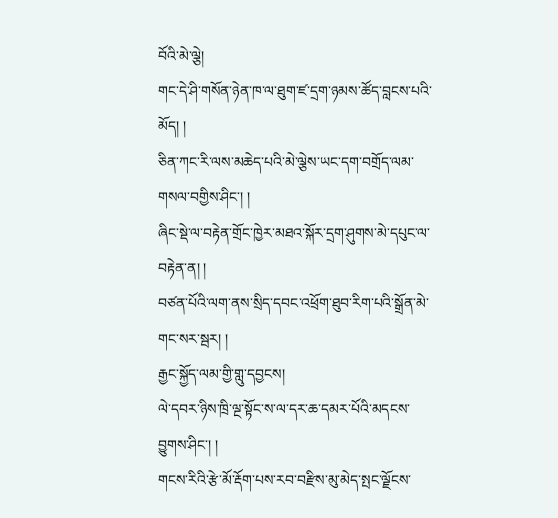བོའི་མེ་ལྕེ།
གང་དེ་ཤི་གསོན་ཉེན་ཁ་ལ་ཐུག་ཛ་དྲག་ཉམས་ཚོད་བླངས་པའི་མོད། །
ཅིན་ཀང་རི་ལས་མཆེད་པའི་མེ་ལྕེས་ཡང་དག་བགྲོད་ལམ་གསལ་བགྱིས་ཤིང་། །
ཞིང་སྡེ་ལ་བརྟེན་གྲོང་ཁྱེར་མཐའ་སྐོར་དྲག་ཤུགས་མེ་དཔུང་ལ་བརྟེན་ན། །
བཙན་པོའི་ལག་ནས་སྲིད་དབང་འཕྲོག་ཐུབ་རིག་པའི་སྒྲོན་མེ་གང་སར་སྦར། །
རྒྱང་སྐྱོད་ལམ་གྱི་གླུ་དབྱངས།
ལེ་དབར་ཉིས་ཁྲི་ལྔ་སྟོང་ས་ལ་དར་ཆ་དམར་པོའི་མདངས་བྱུགས་ཤིང་། །
གངས་རིའི་རྩེ་མོ་རྡོག་པས་རབ་བརྫིས་མུ་མེད་སྤང་ལྗོངས་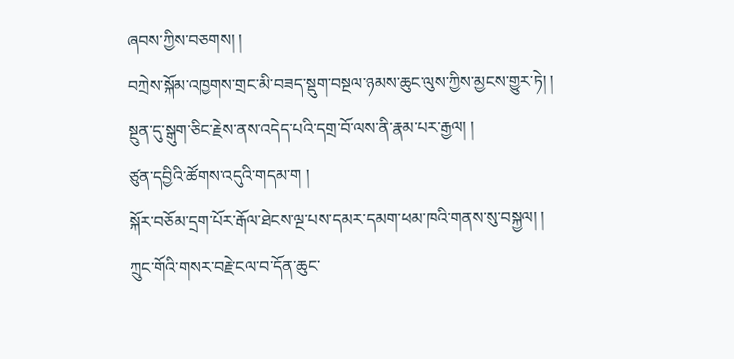ཞབས་ཀྱིས་བཅགས། །
བཀྲེས་སྐོམ་འཁྱགས་གྲང་མི་བཟད་སྡུག་བསྔལ་ཉམས་ཆུང་ལུས་ཀྱིས་མྱངས་གྱུར་ཏེ། །
སྔུན་དུ་སྒུག་ཅིང་རྗེས་ནས་འདེད་པའི་དགྲ་བོ་ལས་ནི་རྣམ་པར་རྒྱལ། །
ཙུན་དབྱིའི་ཚོགས་འདུའི་གདམ་ག །
སྐོར་བཅོམ་དྲག་པོར་རྒོལ་ཐེངས་ལྔ་པས་དམར་དམག་ཕམ་ཁའི་གནས་སུ་བསྐྱལ། །
ཀྲུང་གོའི་གསར་བརྗེ་ངལ་བ་དོན་ཆུང་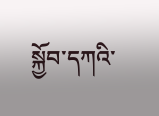སྐྱོབ་དཀའི་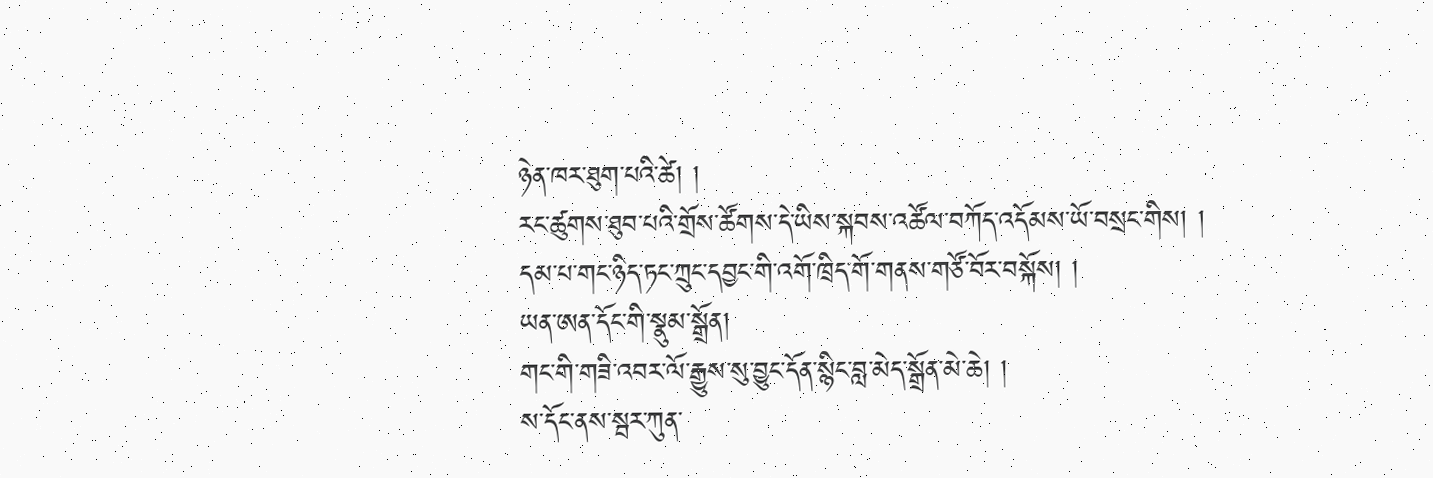ཉེན་ཁར་ཐུག་པའི་ཚེ། །
རང་ཚུགས་ཐུབ་པའི་གྲོས་ཚོགས་དེ་ཡིས་སྐབས་འཚོལ་བཀོད་འདོམས་ཡོ་བསྲང་གིས། །
དམ་པ་གང་ཉིད་ཏང་ཀྲུང་དབྱང་གི་འགོ་ཁྲིད་གོ་གནས་གཙོ་བོར་བསྐོས། །
ཡན་ཨན་དོང་གི་སྣུམ་སྒྲོན།
གང་གི་གཟི་འབར་ལོ་རྒྱུས་སུ་བྱུང་དོན་སྙིང་བླ་མེད་སྒྲོན་མེ་ཆེ། །
ས་དོང་ནས་སྦར་ཀུན་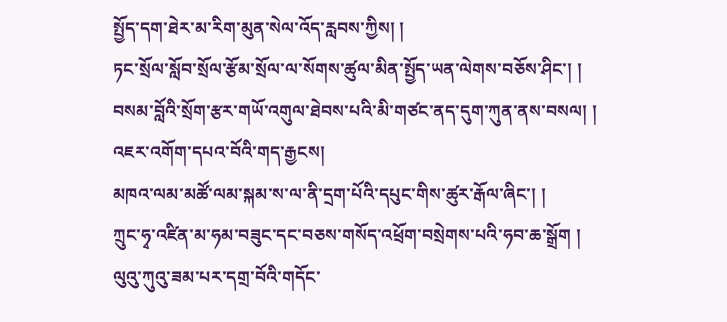སྤྱོད་དག་ཐེར་མ་རིག་མུན་སེལ་འོད་རླབས་ཀྱིས། །
ཏང་སྲོལ་སློབ་སྲོལ་རྩོམ་སྲོལ་ལ་སོགས་ཚུལ་མིན་སྤྱོད་ཡན་ལེགས་བཅོས་ཤིང་། །
བསམ་བློའི་སྲོག་རྩར་གཡོ་འགུལ་ཐེབས་པའི་མི་གཙང་ནད་དུག་ཀུན་ནས་བསལ། །
འཇར་འགོག་དཔའ་བོའི་གད་རྒྱངས།
མཁའ་ལམ་མཚོ་ལམ་སྐམ་ས་ལ་ནི་དྲག་པོའི་དཔུང་གིས་ཚུར་རྒོལ་ཞིང་། །
ཀྲུང་ཧྭ་འཛིན་མ་ཧམ་བཟུང་དང་བཅས་གསོད་འཕྲོག་བསྲེགས་པའི་ཧབ་ཆ་སྒྲོག །
ལུའུ་ཀུའུ་ཟམ་པར་དགྲ་བོའི་གདོང་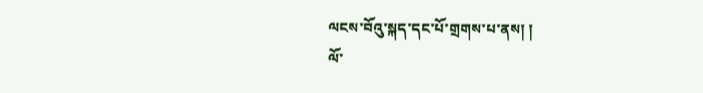ལངས་བོའུ་སྐད་དང་པོ་གྲགས་པ་ནས། །
ལོ་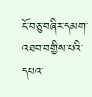ངོ་བཅུ་བཞིར་དམག་འཐབ་བགྱིས་པའི་དཔའ་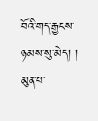བོའི་གད་རྒྱངས་ཉམས་སུ་མེད། །
མུན་པ་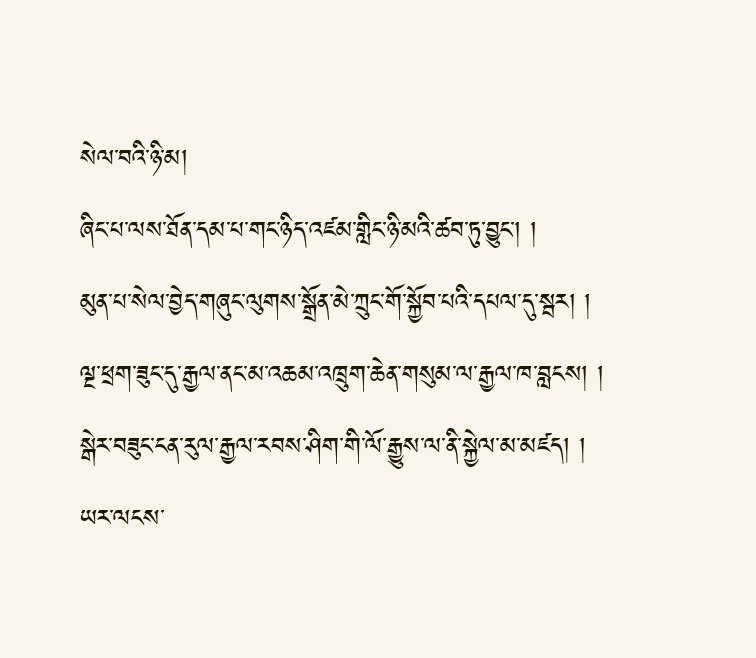སེལ་བའི་ཉི་མ།
ཞིང་པ་ལས་ཐོན་དམ་པ་གང་ཉིད་འཛམ་གླིང་ཉི་མའི་ཚབ་ཏུ་བྱུང་། །
མུན་པ་སེལ་བྱེད་གཞུང་ལུགས་སྒྲོན་མེ་ཀྲུང་གོ་སྐྱོབ་པའི་དཔལ་དུ་སྦར། །
ལྔ་ཕྲག་ཟུང་དུ་རྒྱལ་ནང་མ་འཆམ་འཁྲུག་ཆེན་གསུམ་ལ་རྒྱལ་ཁ་བླངས། །
སྒེར་བཟུང་ངན་རུལ་རྒྱལ་རབས་ཤིག་གི་ལོ་རྒྱུས་ལ་ནི་སྐྱེལ་མ་མཛད། །
ཡར་ལངས་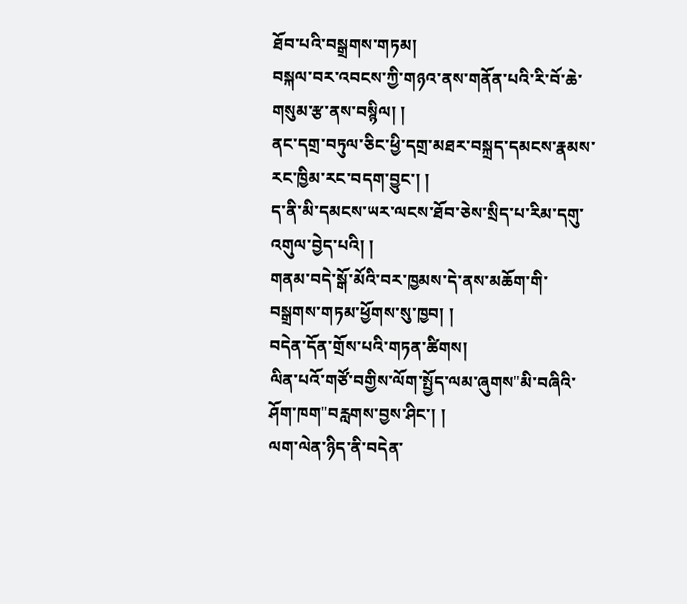ཐོབ་པའི་བསྒྲགས་གཏམ།
བསྐལ་བར་འབངས་ཀྱི་གཉའ་ནས་གནོན་པའི་རི་བོ་ཆེ་གསུམ་རྩ་ནས་བསྙིལ། །
ནང་དགྲ་བཏུལ་ཅིང་ཕྱི་དགྲ་མཐར་བསྐྲད་དམངས་རྣམས་རང་ཁྱིམ་རང་བདག་བྱུང་། །
ད་ནི་མི་དམངས་ཡར་ལངས་ཐོབ་ཅེས་སྲིད་པ་རིམ་དགུ་འགུལ་བྱེད་པའི། །
གནམ་བདེ་སྒོ་མོའི་བར་ཁྱམས་དེ་ནས་མཆོག་གི་བསྒྲགས་གཏམ་ཕྱོགས་སུ་ཁྱབ། །
བདེན་དོན་གྲོས་པའི་གཏན་ཚིགས།
ལིན་པའོ་གཙོ་བགྱིས་ལོག་སྤྱོད་ལམ་ཞུགས"མི་བཞིའི་ཤོག་ཁག"བརླགས་བྱས་ཤིང་། །
ལག་ལེན་ཉིད་ནི་བདེན་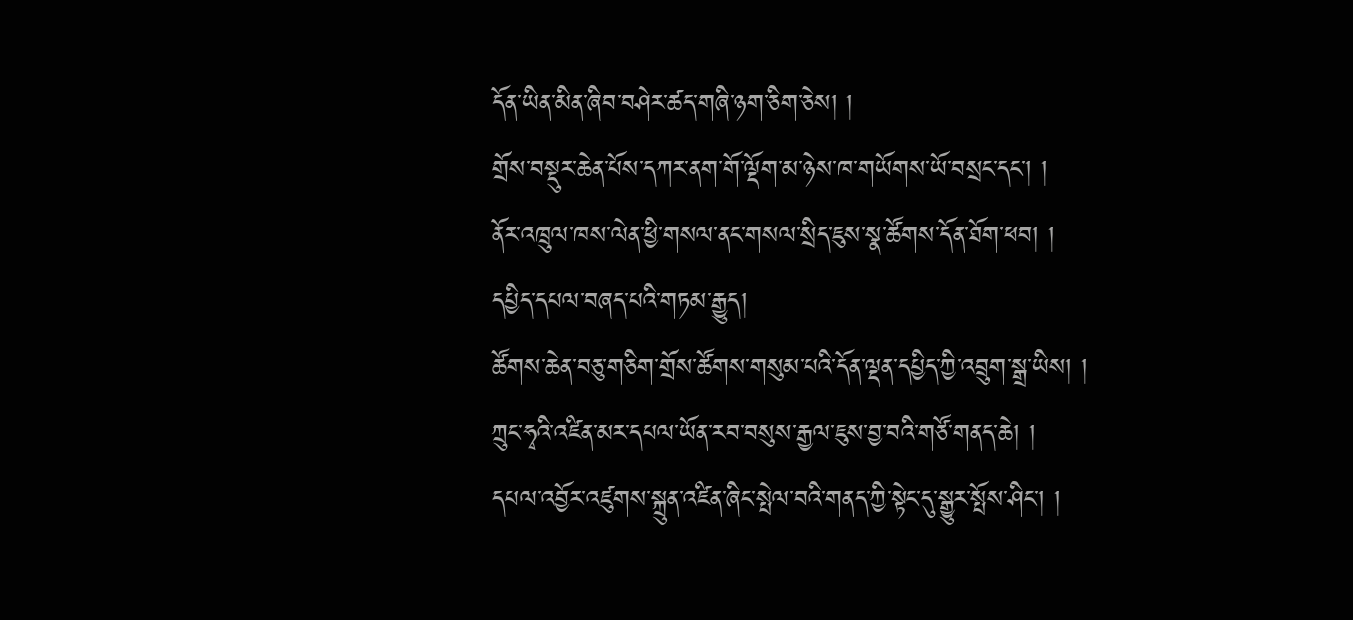དོན་ཡིན་མིན་ཞིབ་བཤེར་ཚད་གཞི་ཉག་ཅིག་ཅེས། །
གྲོས་བསྡུར་ཆེན་པོས་དཀར་ནག་གོ་ལྡོག་མ་ཉེས་ཁ་གཡོགས་ཡོ་བསྲང་དང་། །
ནོར་འཁྲུལ་ཁས་ལེན་ཕྱི་གསལ་ནང་གསལ་སྲིད་ཇུས་སྣ་ཚོགས་དོན་ཐོག་ཕབ། །
དཔྱིད་དཔལ་བཞད་པའི་གཏམ་རྒྱུད།
ཚོགས་ཆེན་བཅུ་གཅིག་གྲོས་ཚོགས་གསུམ་པའི་དོན་ལྡན་དཔྱིད་ཀྱི་འབྲུག་སྒྲ་ཡིས། །
ཀྲུང་ཧྭའི་འཛིན་མར་དཔལ་ཡོན་རབ་བསུས་རྒྱལ་ཇུས་བྱ་བའི་གཙོ་གནད་ཆེ། །
དཔལ་འབྱོར་འཛུགས་སྐྲུན་འཛིན་ཞིང་སྤེལ་བའི་གནད་ཀྱི་སྟེང་དུ་སྒྱུར་སྤོས་ཤིང་། །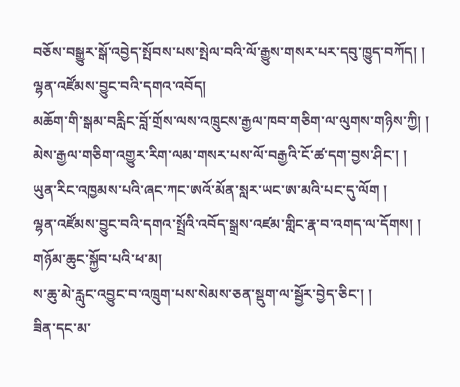བཅོས་བསྒྱུར་སྒོ་འབྱེད་སྤོབས་པས་སྤེལ་བའི་ལོ་རྒྱུས་གསར་པར་དབུ་ཁྱུད་བཀོད། །
ལྷན་འཛོམས་བྱུང་བའི་དགའ་འབོད།
མཆོག་གི་སྒམ་བརླིང་བློ་གྲོས་ལས་འཁྲུངས་རྒྱལ་ཁབ་གཅིག་ལ་ལུགས་གཉིས་ཀྱི། །
མེས་རྒྱལ་གཅིག་འགྱུར་རིག་ལམ་གསར་པས་ལོ་བརྒྱའི་ངོ་ཚ་དག་བྱས་ཤིང་། །
ཡུན་རིང་འཁྱམས་པའི་ཞང་ཀང་ཨའོ་མོན་སླར་ཡང་ཨ་མའི་པང་དུ་ལོག །
ལྷན་འཛོམས་བྱུང་བའི་དགའ་སྤྲོའི་འབོད་སྒྲས་འཛམ་གླིང་རྣ་བ་འགད་ལ་དོགས། །
གཉོམ་ཆུང་སྐྱོབ་པའི་ཕ་མ།
ས་ཆུ་མེ་རླུང་འབྱུང་བ་འཁྲུག་པས་སེམས་ཅན་སྡུག་ལ་སྦྱོར་བྱེད་ཅིང་། །
ཟིན་དང་མ་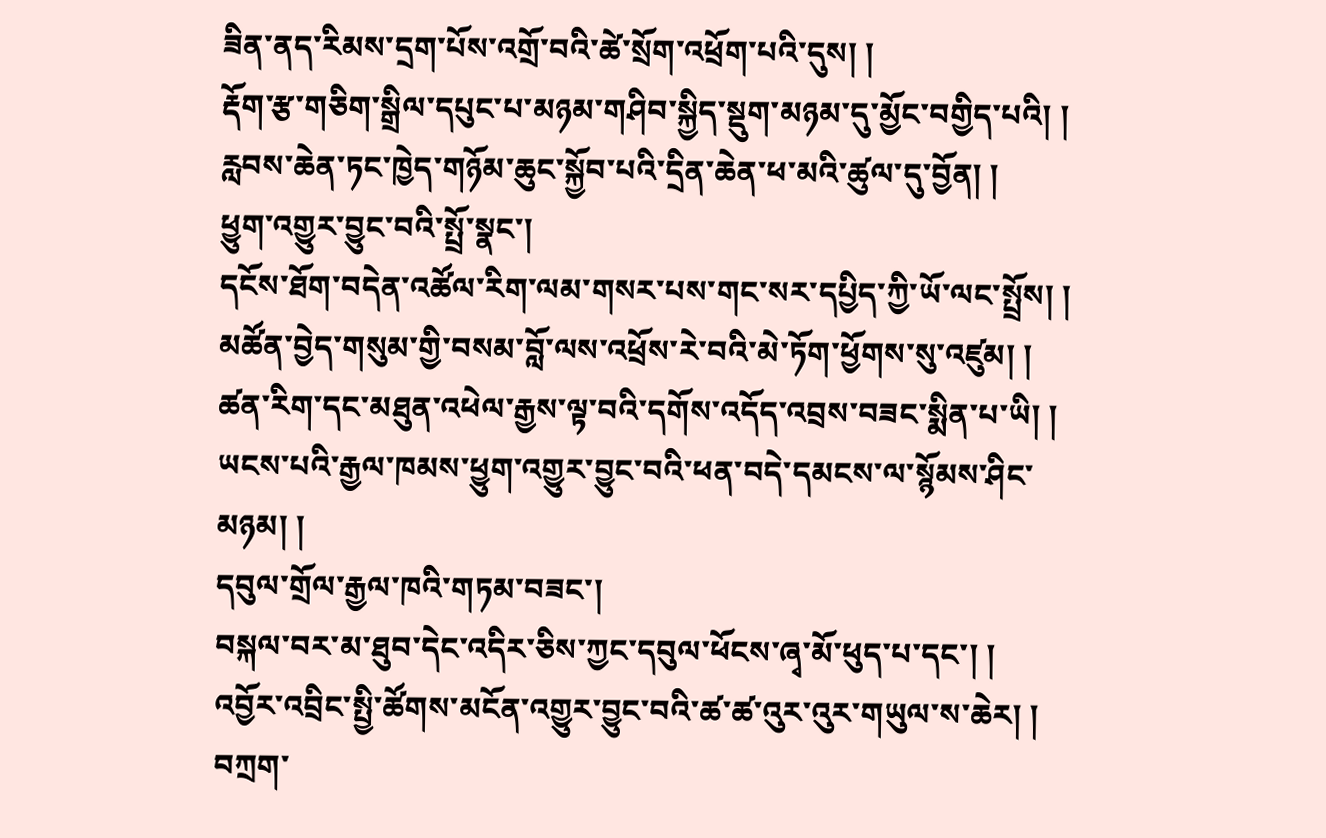ཟིན་ནད་རིམས་དྲག་པོས་འགྲོ་བའི་ཚེ་སྲོག་འཕྲོག་པའི་དུས། །
རྡོག་རྩ་གཅིག་སྒྲིལ་དཔུང་པ་མཉམ་གཤིབ་སྐྱིད་སྡུག་མཉམ་དུ་མྱོང་བགྱིད་པའི། །
རླབས་ཆེན་ཏང་ཁྱེད་གཉོམ་ཆུང་སྐྱོབ་པའི་དྲིན་ཆེན་ཕ་མའི་ཚུལ་དུ་བྱོན། །
ཕྱུག་འགྱུར་བྱུང་བའི་སྤྲོ་སྣང་།
དངོས་ཐོག་བདེན་འཚོལ་རིག་ལམ་གསར་པས་གང་སར་དཔྱིད་ཀྱི་ཡོ་ལང་སྤྲོས། །
མཚོན་བྱེད་གསུམ་གྱི་བསམ་བློ་ལས་འཕྲོས་རེ་བའི་མེ་ཏོག་ཕྱོགས་སུ་འཛུམ། །
ཚན་རིག་དང་མཐུན་འཕེལ་རྒྱས་ལྟ་བའི་དགོས་འདོད་འབྲས་བཟང་སྨིན་པ་ཡི། །
ཡངས་པའི་རྒྱལ་ཁམས་ཕྱུག་འགྱུར་བྱུང་བའི་ཕན་བདེ་དམངས་ལ་སྙོམས་ཤིང་མཉམ། །
དབུལ་གྲོལ་རྒྱལ་ཁའི་གཏམ་བཟང་།
བསྐལ་བར་མ་ཐུབ་དེང་འདིར་ཅིས་ཀྱང་དབུལ་ཕོངས་ཞྭ་མོ་ཕུད་པ་དང་། །
འབྱོར་འབྲིང་སྤྱི་ཚོགས་མངོན་འགྱུར་བྱུང་བའི་ཚ་ཚ་འུར་འུར་གཡུལ་ས་ཆེར། །
བཀྲག་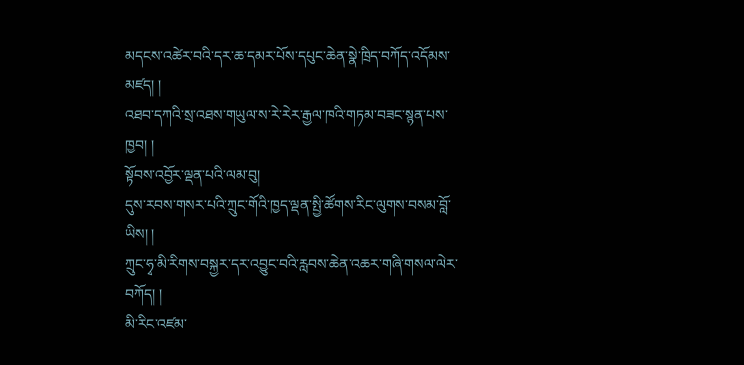མདངས་འཚེར་བའི་དར་ཆ་དམར་པོས་དཔུང་ཆེན་སྣེ་ཁྲིད་བཀོད་འདོམས་མཛད། །
འཐབ་དཀའི་སྲ་འཐས་གཡུལ་ས་རེ་རེར་རྒྱལ་ཁའི་གཏམ་བཟང་སྙན་པས་ཁྱབ། །
སྟོབས་འབྱོར་ལྡན་པའི་ལམ་བུ།
དུས་རབས་གསར་པའི་ཀྲུང་གོའི་ཁྱད་ལྡན་སྤྱི་ཚོགས་རིང་ལུགས་བསམ་བློ་ཡིས། །
ཀྲུང་ཧྭ་མི་རིགས་བསྐྱར་དར་འབྱུང་བའི་རླབས་ཆེན་འཆར་གཞི་གསལ་ལེར་བཀོད། །
མི་རིང་འཛམ་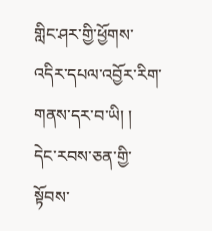གླིང་ཤར་གྱི་ཕྱོགས་འདིར་དཔལ་འབྱོར་རིག་གནས་དར་བ་ཡི། །
དེང་རབས་ཅན་གྱི་སྟོབས་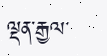ལྡན་རྒྱལ་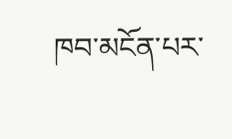ཁབ་མངོན་པར་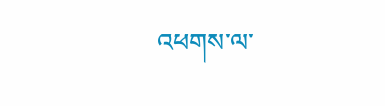འཕགས་ལ་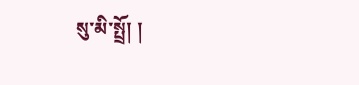སུ་མི་སྤྲོ། །